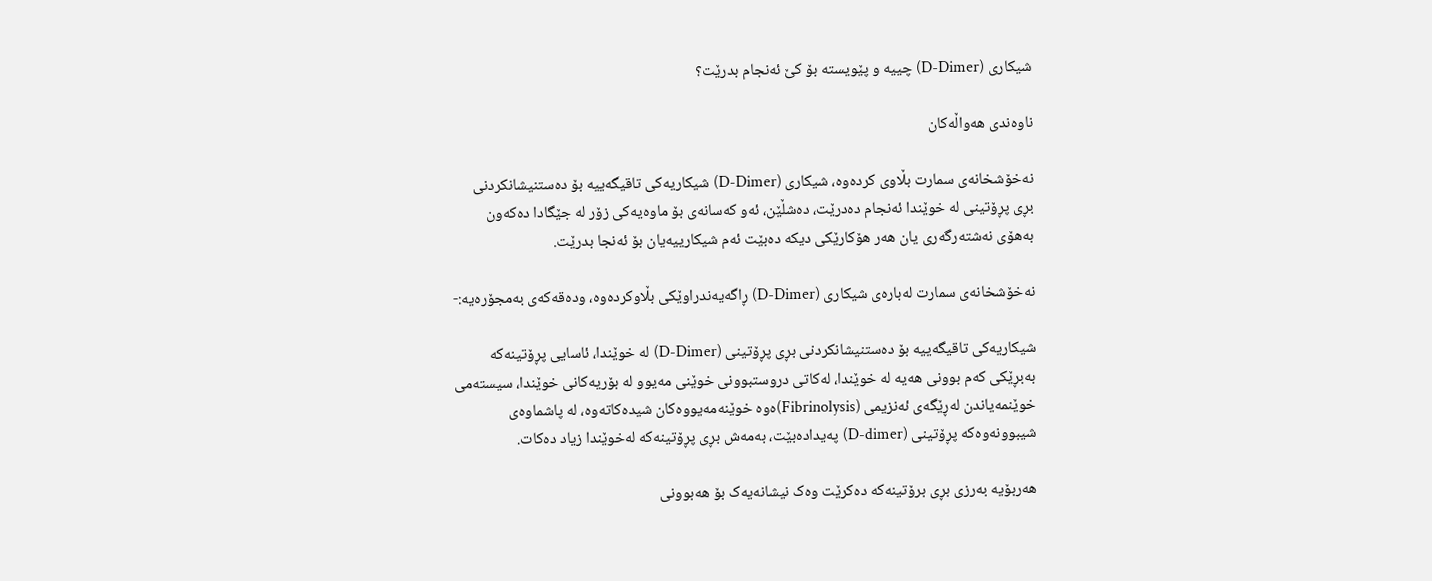شیکاری (D-Dimer) چییە و پێویستە بۆ کێ ئەنجام بدرێت؟

ناوەندى هەواڵەکان

نەخۆشخانەى سمارت بڵاوى کردەوە، شیکاری (D-Dimer) شیکاریەکی تاقیگەییە بۆ دەستنیشانکردنی بڕی پڕۆتینی لە خوێندا ئەنجام دەدرێت، دەشڵێن، ئەو کەسانەی بۆ ماوەیەکی زۆر لە جێگادا دەکەون بەهۆی نەشتەرگەری یان هەر هۆکارێکی دیکە دەبێت ئەم شیکارییەیان بۆ ئەنجا بدرێت.

نەخۆشخانەى سمارت لەبارەى شیکاری (D-Dimer) ڕاگەیەندراوێکى بڵاوکردەوە، ودەقەکەى بەمجۆرەیە:-

شیکاریەکی تاقیگەییە بۆ دەستنیشانکردنی بڕی پڕۆتینی (D-Dimer) لە خوێندا، ئاسایی پڕۆتینەکە بەبڕێکی کەم بوونی هەیە لە خوێندا، لەکاتی دروستبوونی خوێنی مەیوو لە بۆریەکانی خوێندا، سیستەمی خوێنمەیاندن لەڕێگەی ئەنزیمی (Fibrinolysis)ەوە خوێنەمەیووەکان شیدەکاتەوە، لە پاشماوەی شیبوونەوەکە پڕۆتینی (D-dimer) پەیدادەبێت، بەمەش بڕی پڕۆتینەکە لەخوێندا زیاد دەکات.

هەربۆیە بەرزی بڕی برۆتینەکە دەکرێت وەک نیشانەیەک بۆ هەبوونی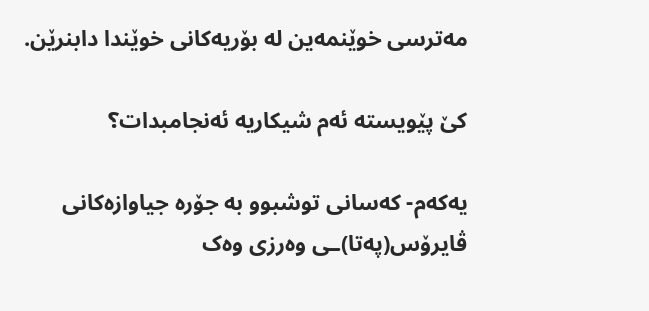مەترسی خوێنمەین لە بۆریەکانی خوێندا دابنرێن.

کێ پێویستە ئەم شیکاریە ئەنجامبدات؟

یەکەم- کەسانی توشبوو بە جۆرە جیاوازەکانی ڤایرۆس(پەتا)ـی وەرزی وەک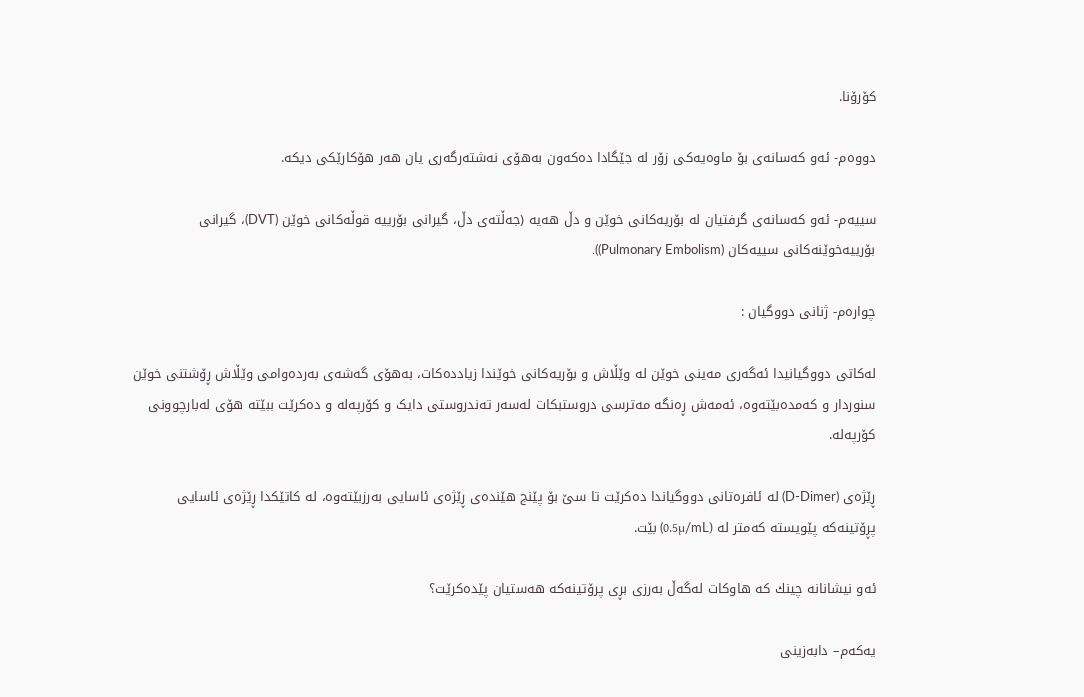کۆرۆنا.

دووەم- ئەو کەسانەی بۆ ماوەیەکی زۆر لە جێگادا دەکەون بەهۆی نەشتەرگەری یان هەر هۆکارێکی دیکە.

سییەم- ئەو کەسانەی گرفتیان لە بۆریەکانی خوێن و دڵ هەیە (جەڵتەی دڵ، گیرانی بۆرییە قوڵەکانی خوێن (DVT)، گیرانی بۆرییەخوێنەکانی سییەکان (Pulmonary Embolism)).

چوارەم- ژنانى دووگیان :

لەکاتی دووگیانیدا ئەگەری مەینی خوێن لە وێڵاش و بۆریەکانی خوێندا زیاددەکات، بەهۆی گەشەی بەردەوامی وێڵاش ڕۆشتنی خوێن سنوردار و کەمدەبێتەوە، ئەمەش ڕەنگە مەترسی دروستبکات لەسەر تەندروستی دایک و کۆرپەلە و دەکرێت ببێتە هۆی لەبارچوونی کۆرپەلە.

ڕێژەی (D-Dimer) لە ئافرەتانی دووگیاندا دەکرێت تا سێ بۆ پێنج هێندەی ڕێژەی ئاسایی بەرزبێتەوە، لە کاتێکدا ڕێژەی ئاسایی پڕۆتینەکە پێویستە کەمتر لە (0.5μ/mL) بێت.

ئەو نیشانانە چینك کە هاوکات لەگەڵ بەرزی بڕی پرۆتینەکە هەستیان پێدەکرێت؟

یەکەم– دابەزینی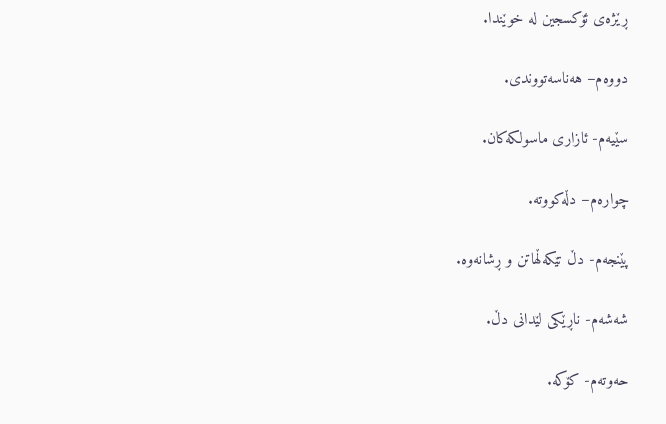ڕێژەی ئۆکسجین لە خوێندا.

دووەم– هەناسەتووندی.

سێیەم- ئازاری ماسولکەکان.

چوارەم– دڵەکووتە.

پێنجەم- دڵ تێکەڵهاتن و ڕشانەوە.

شەشەم- ناڕێکی لێدانی دڵ.

حەوتەم- کۆکە.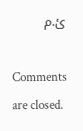ئ.م

Comments are closed.